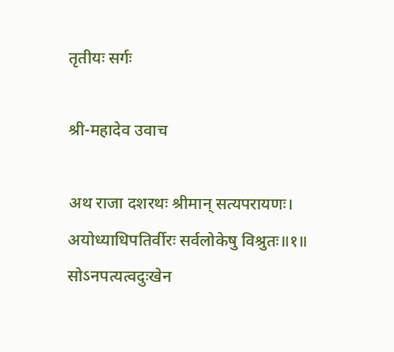तृतीयः सर्गः

श्री-महादेव उवाच

अथ राजा दशरथः श्रीमान् सत्यपरायणः।
अयोध्याधिपतिर्वीरः सर्वलोकेषु विश्रुतः॥१॥
सोऽनपत्यत्वदुःखेन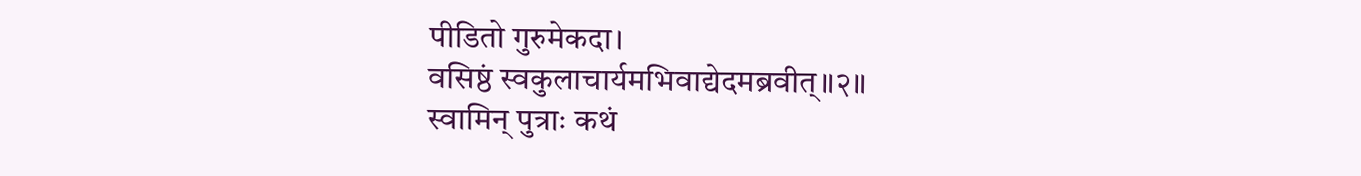पीडितो गुरुमेकदा।
वसिष्ठं स्वकुलाचार्यमभिवाद्येदमब्रवीत्॥२॥
स्वामिन् पुत्राः कथं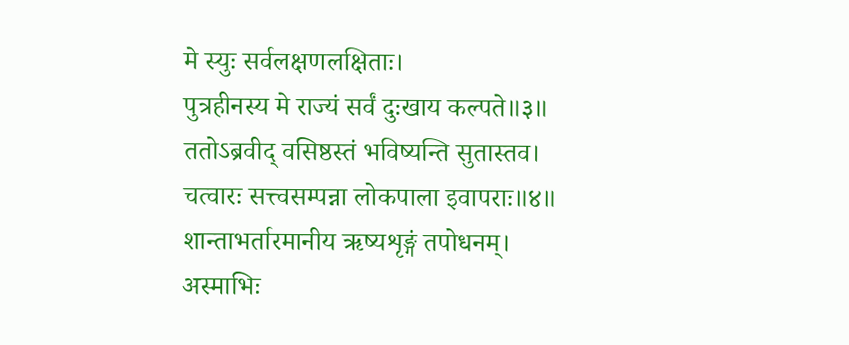मे स्युः सर्वलक्षणलक्षिताः।
पुत्रहीनस्य मे राज्यं सर्वं दुःखाय कल्पते॥३॥
ततोऽब्रवीद् वसिष्ठस्तं भविष्यन्ति सुतास्तव।
चत्वारः सत्त्वसम्पन्ना लोकपाला इवापराः॥४॥
शान्ताभर्तारमानीय ऋष्यशृङ्गं तपोधनम्।
अस्माभिः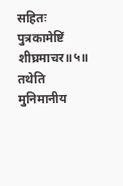सहितः पुत्रकामेष्टिं शीघ्रमाचर॥५॥
तथेति मुनिमानीय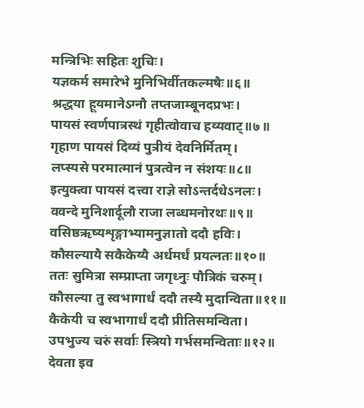मन्त्रिभिः सहितः शुचिः।
यज्ञकर्म समारेभे मुनिभिर्वीतकल्मषैः॥६॥
श्रद्धया हूयमानेऽग्नौ तप्तजाम्बूनदप्रभः।
पायसं स्वर्णपात्रस्थं गृहीत्वोवाच हव्यवाट्॥७॥
गृहाण पायसं दिव्यं पुत्रीयं देवनिर्मितम्।
लप्स्यसे परमात्मानं पुत्रत्वेन न संशयः॥८॥
इत्युक्त्वा पायसं दत्त्वा राज्ञे सोऽन्तर्दधेऽनलः।
ववन्दे मुनिशार्दूलौ राजा लब्धमनोरथः॥९॥
वसिष्ठऋष्यशृङ्गाभ्यामनुज्ञातो ददौ हविः।
कौसल्यायै सकैकेय्यै अर्धमर्धं प्रयत्नतः॥१०॥
ततः सुमित्रा सम्प्राप्ता जगृध्नुः पौत्रिकं चरुम्।
कौसल्या तु स्वभागार्धं ददौ तस्यै मुदान्विता॥११॥
कैकेयी च स्वभागार्धं ददौ प्रीतिसमन्विता।
उपभुज्य चरुं सर्वाः स्त्रियो गर्भसमन्विताः॥१२॥
देवता इव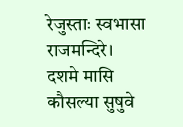रेजुस्ताः स्वभासा राजमन्दिरे।
दशमे मासि कौसल्या सुषुवे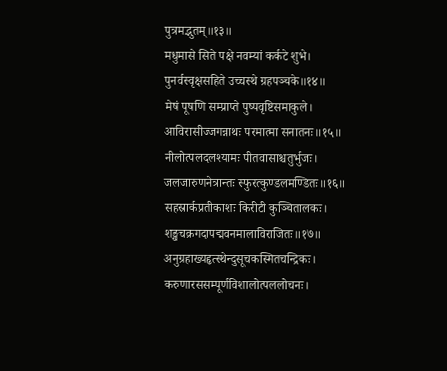पुत्रमद्भुतम्॥१३॥
मधुमासे सिते पक्षे नवम्यां कर्कटे शुभे।
पुनर्वस्वृक्षसहिते उच्चस्थे ग्रहपञ्चके॥१४॥
मेषं पूषणि सम्प्राप्ते पुष्पवृष्टिसमाकुले।
आविरासीज्जगन्नाथः परमात्मा सनातनः॥१५॥
नीलोत्पलदलश्यामः पीतवासाश्चतुर्भुजः।
जलजारुणनेत्रान्तः स्फुरत्कुण्डलमण्डितः॥१६॥
सहस्रार्कप्रतीकाशः किरीटी कुञ्चितालकः।
शङ्खचक्रगदापद्मवनमालाविराजितः॥१७॥
अनुग्रहाख्यहृत्स्थेन्दुसूचकस्मितचन्द्रिकः।
करुणारससम्पूर्णविशालोत्पललोचनः।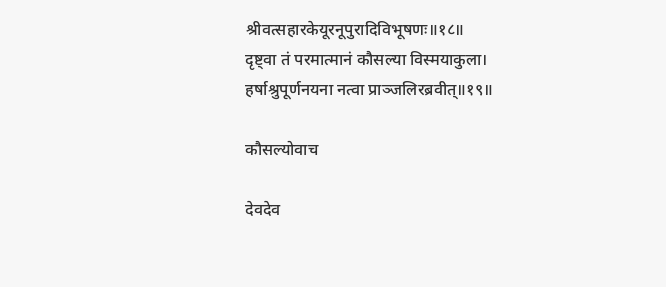श्रीवत्सहारकेयूरनूपुरादिविभूषणः॥१८॥
दृष्ट्वा तं परमात्मानं कौसल्या विस्मयाकुला।
हर्षाश्रुपूर्णनयना नत्वा प्राञ्जलिरब्रवीत्॥१९॥

कौसल्योवाच

देवदेव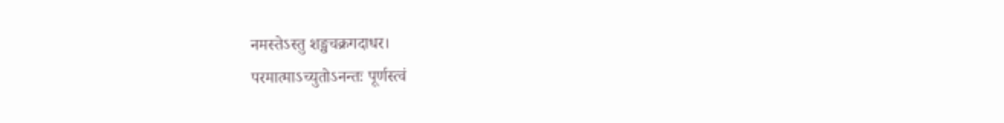नमस्तेऽस्तु शङ्खचक्रगदाधर।
परमात्माऽच्युतोऽनन्तः पूर्णस्त्वं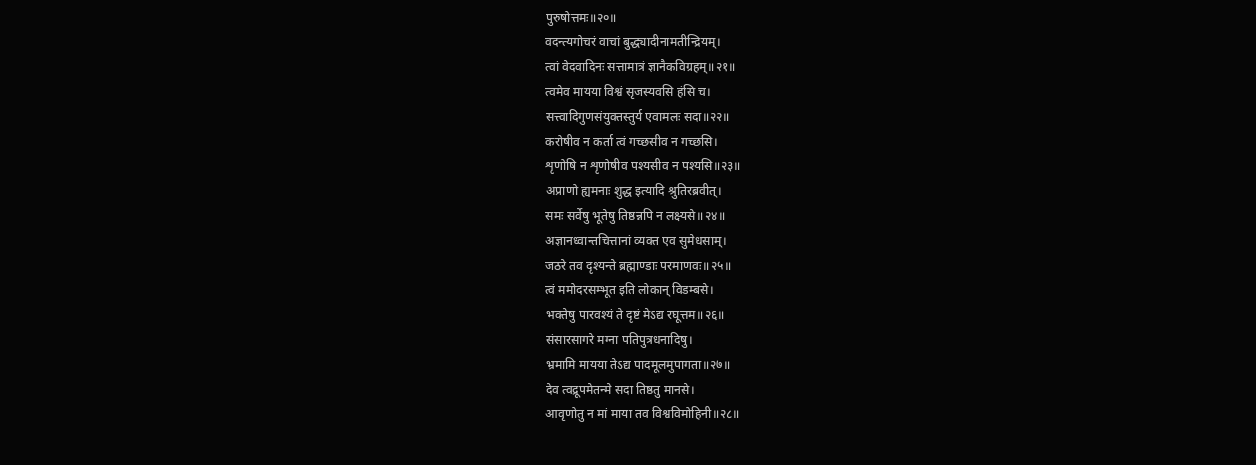पुरुषोत्तमः॥२०॥
वदन्त्यगोचरं वाचां बुद्ध्यादीनामतीन्द्रियम्।
त्वां वेदवादिनः सत्तामात्रं ज्ञानैकविग्रहम्॥२१॥
त्वमेव मायया विश्वं सृजस्यवसि हंसि च।
सत्त्वादिगुणसंयुक्तस्तुर्य एवामलः सदा॥२२॥
करोषीव न कर्ता त्वं गच्छसीव न गच्छसि।
शृणोषि न शृणोषीव पश्यसीव न पश्यसि॥२३॥
अप्राणो ह्यमनाः शुद्ध इत्यादि श्रुतिरब्रवीत्।
समः सर्वेषु भूतेषु तिष्ठन्नपि न लक्ष्यसे॥२४॥
अज्ञानध्वान्तचित्तानां व्यक्त एव सुमेधसाम्।
जठरे तव दृश्यन्ते ब्रह्माण्डाः परमाणवः॥२५॥
त्वं ममोदरसम्भूत इति लोकान् विडम्बसे।
भक्तेषु पारवश्यं ते दृष्टं मेऽद्य रघूत्तम॥२६॥
संसारसागरे मग्ना पतिपुत्रधनादिषु।
भ्रमामि मायया तेऽद्य पादमूलमुपागता॥२७॥
देव त्वद्रूपमेतन्मे सदा तिष्ठतु मानसे।
आवृणोतु न मां माया तव विश्वविमोहिनी॥२८॥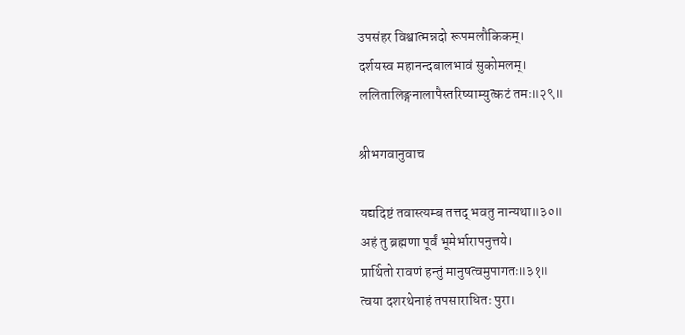उपसंहर विश्वात्मन्नदो रूपमलौकिकम्।
दर्शयस्व महानन्दबालभावं सुकोमलम्।
ललितालिङ्गनालापैस्तरिष्याम्युत्कटं तमः॥२९॥

श्रीभगवानुवाच

यद्यदिष्टं तवास्त्यम्ब तत्तद् भवतु नान्यथा॥३०॥
अहं तु ब्रह्मणा पूर्वं भूमेर्भारापनुत्तये।
प्रार्थितो रावणं हन्तुं मानुषत्वमुपागतः॥३१॥
त्वया दशरथेनाहं तपसाराधितः पुरा।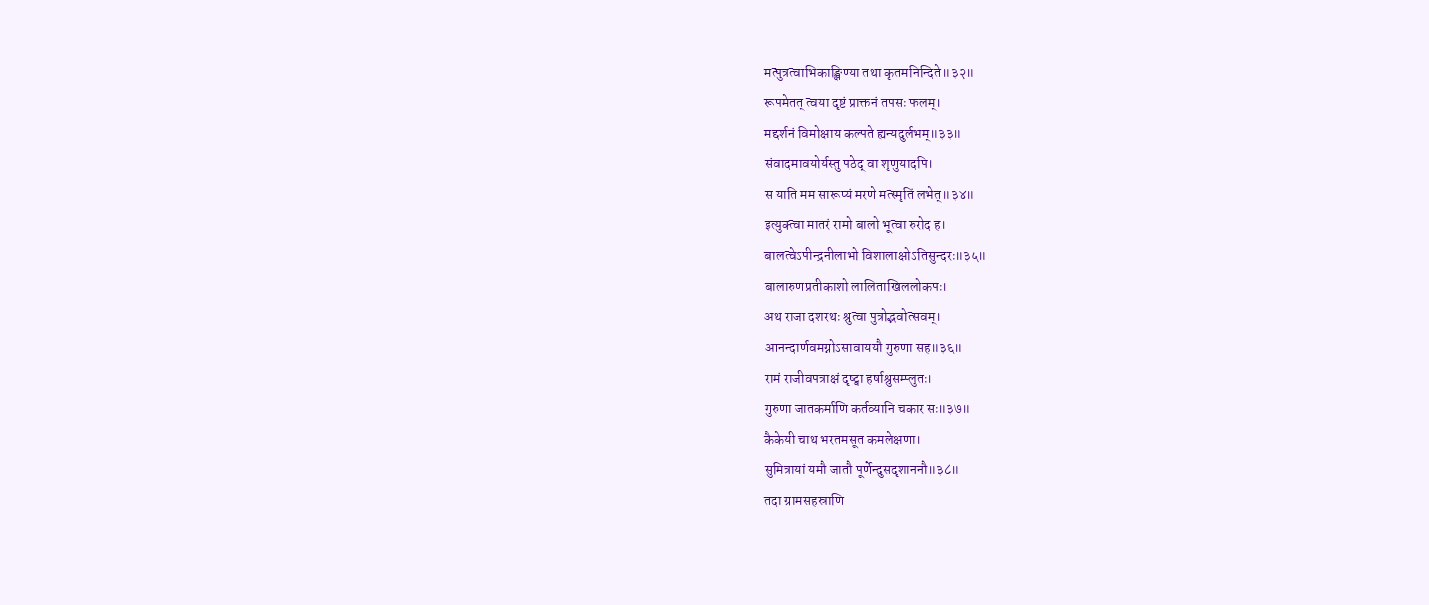मत्पुत्रत्वाभिकाङ्क्षिण्या तथा कृतमनिन्दिते॥३२॥
रूपमेतत् त्वया दृष्टं प्राक्तनं तपसः फलम्।
मद्दर्शनं विमोक्षाय कल्पते ह्यन्यदुर्लभम्॥३३॥
संवादमावयोर्यस्तु पठेद् वा शृणुयादपि।
स याति मम सारूप्यं मरणे मत्स्मृतिं लभेत्॥३४॥
इत्युक्त्वा मातरं रामो बालो भूत्वा रुरोद ह।
बालत्वेऽपीन्द्रनीलाभो विशालाक्षोऽतिसुन्दरः॥३५॥
बालारुणप्रतीकाशो लालिताखिललोकपः।
अथ राजा दशरथः श्रुत्वा पुत्रोद्भवोत्सवम्।
आनन्दार्णवमग्नोऽसावाययौ गुरुणा सह॥३६॥
रामं राजीवपत्राक्षं दृष्ट्वा हर्षाश्रुसम्प्लुतः।
गुरुणा जातकर्माणि कर्तव्यानि चकार सः॥३७॥
कैकेयी चाथ भरतमसूत कमलेक्षणा।
सुमित्रायां यमौ जातौ पूर्णेन्दुसदृशाननौ॥३८॥
तदा ग्रामसहस्राणि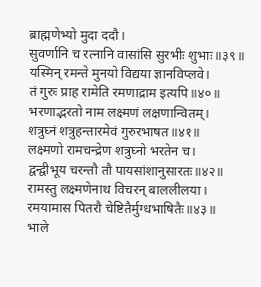ब्राह्मणेभ्यो मुदा ददौ।
सुवर्णानि च रत्नानि वासांसि सुरभीः शुभाः॥३९॥
यस्मिन् रमन्ते मुनयो विद्यया ज्ञानविप्लवे।
तं गुरुः प्राह रामेति रमणाद्राम इत्यपि॥४०॥
भरणाद्भरतो नाम लक्ष्मणं लक्षणान्वितम्।
शत्रुघ्नं शत्रुहन्तारमेवं गुरुरभाषत॥४१॥
लक्ष्मणो रामचन्द्रेण शत्रुघ्नो भरतेन च।
द्वन्द्वीभूय चरन्तौ तौ पायसांशानुसारतः॥४२॥
रामस्तु लक्ष्मणेनाथ विचरन् बाललीलया।
रमयामास पितरौ चेष्टितैर्मुग्धभाषितैः॥४३॥
भाले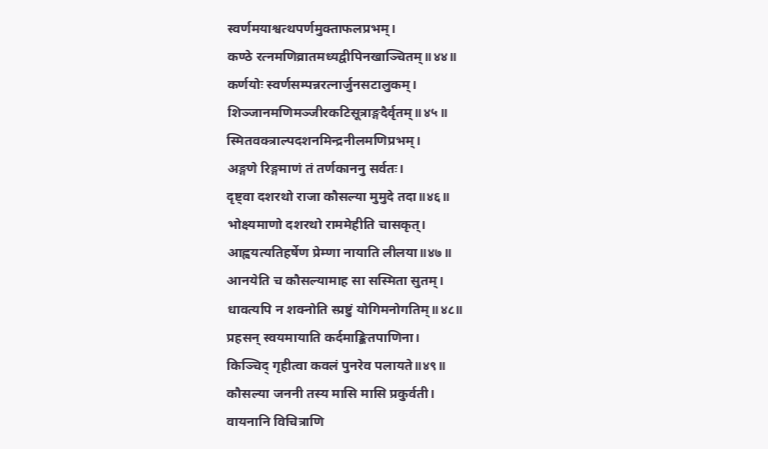स्वर्णमयाश्वत्थपर्णमुक्ताफलप्रभम्।
कण्ठे रत्नमणिव्रातमध्यद्वीपिनखाञ्चितम्॥४४॥
कर्णयोः स्वर्णसम्पन्नरत्नार्जुनसटालुकम्।
शिञ्जानमणिमञ्जीरकटिसूत्राङ्गदैर्वृतम्॥४५॥
स्मितवक्त्राल्पदशनमिन्द्रनीलमणिप्रभम्।
अङ्गणे रिङ्गमाणं तं तर्णकाननु सर्वतः।
दृष्ट्वा दशरथो राजा कौसल्या मुमुदे तदा॥४६॥
भोक्ष्यमाणो दशरथो राममेहीति चासकृत्।
आह्वयत्यतिहर्षेण प्रेम्णा नायाति लीलया॥४७॥
आनयेति च कौसल्यामाह सा सस्मिता सुतम्।
धावत्यपि न शक्नोति स्प्रष्टुं योगिमनोगतिम्॥४८॥
प्रहसन् स्वयमायाति कर्दमाङ्कितपाणिना।
किञ्चिद् गृहीत्वा कवलं पुनरेव पलायते॥४९॥
कौसल्या जननी तस्य मासि मासि प्रकुर्वती।
वायनानि विचित्राणि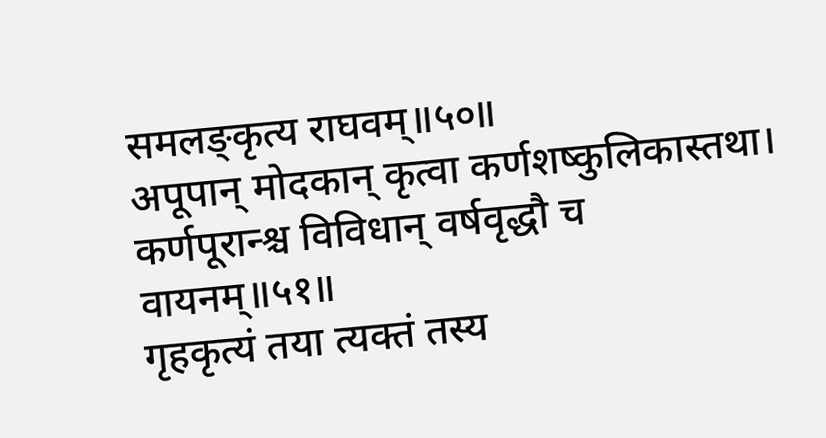समलङ्कृत्य राघवम्॥५०॥
अपूपान् मोदकान् कृत्वा कर्णशष्कुलिकास्तथा।
कर्णपूरान्श्च विविधान् वर्षवृद्धौ च वायनम्॥५१॥
गृहकृत्यं तया त्यक्तं तस्य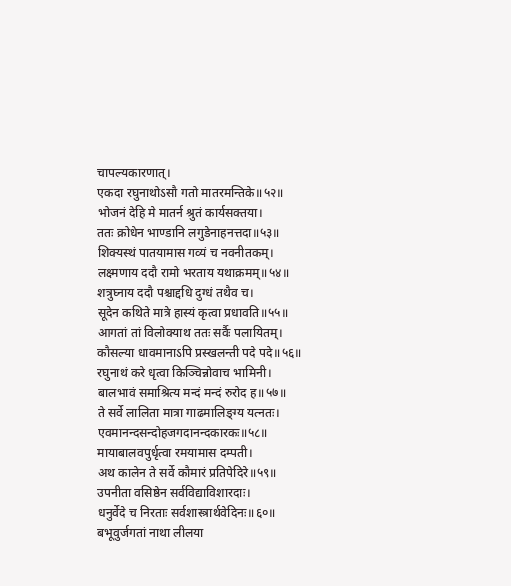चापल्यकारणात्।
एकदा रघुनाथोऽसौ गतो मातरमन्तिके॥५२॥
भोजनं देहि मे मातर्न श्रुतं कार्यसक्तया।
ततः क्रोधेन भाण्डानि लगुडेनाहनत्तदा॥५३॥
शिक्यस्थं पातयामास गव्यं च नवनीतकम्।
लक्ष्मणाय ददौ रामो भरताय यथाक्रमम्॥५४॥
शत्रुघ्नाय ददौ पश्चाद्दधि दुग्धं तथैव च।
सूदेन कथिते मात्रे हास्यं कृत्वा प्रधावति॥५५॥
आगतां तां विलोक्याथ ततः सर्वैः पलायितम्।
कौसल्या धावमानाऽपि प्रस्खलन्ती पदे पदे॥५६॥
रघुनाथं करे धृत्वा किञ्चिन्नोवाच भामिनी।
बालभावं समाश्रित्य मन्दं मन्दं रुरोद ह॥५७॥
ते सर्वे लालिता मात्रा गाढमालिङ्ग्य यत्नतः।
एवमानन्दसन्दोहजगदानन्दकारकः॥५८॥
मायाबालवपुर्धृत्वा रमयामास दम्पती।
अथ कालेन ते सर्वे कौमारं प्रतिपेदिरे॥५९॥
उपनीता वसिष्ठेन सर्वविद्याविशारदाः।
धनुर्वेदे च निरताः सर्वशास्त्रार्थवेदिनः॥६०॥
बभूवुर्जगतां नाथा लीलया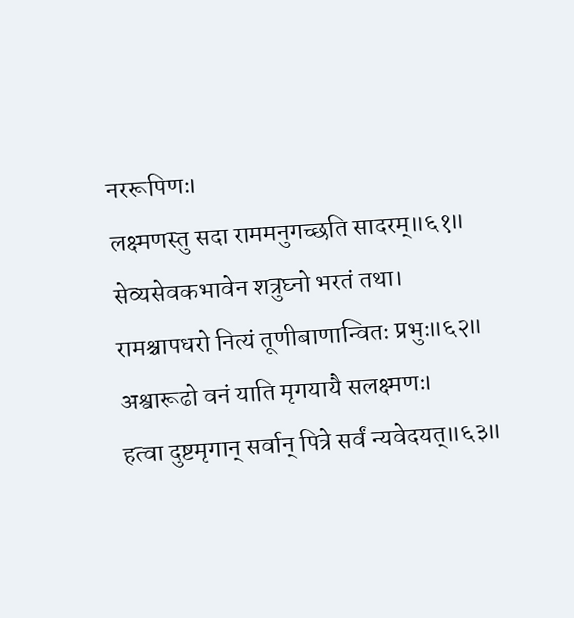नररूपिणः।
लक्ष्मणस्तु सदा राममनुगच्छति सादरम्॥६१॥
सेव्यसेवकभावेन शत्रुघ्नो भरतं तथा।
रामश्चापधरो नित्यं तूणीबाणान्वितः प्रभुः॥६२॥
अश्वारूढो वनं याति मृगयायै सलक्ष्मणः।
हत्वा दुष्टमृगान् सर्वान् पित्रे सर्वं न्यवेदयत्॥६३॥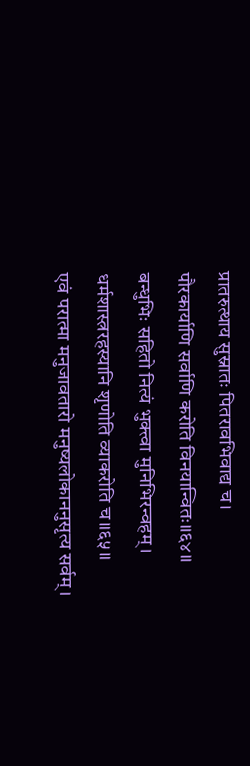प्रातरुत्थाय सुस्नातः पितरावभिवाद्य च।
पौरकार्याणि सर्वाणि करोति विनयान्वितः॥६४॥
बन्धुभिः सहितो नित्यं भुक्त्वा मुनिभिरन्वहम्।
धर्मशास्त्ररहस्यानि शृणोति व्याकरोति च॥६५॥
एवं परात्मा मनुजावतारो मनुष्यलोकाननुसृत्य सर्वम्।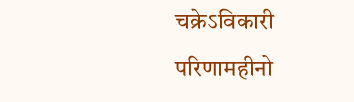चक्रेऽविकारी परिणामहीनो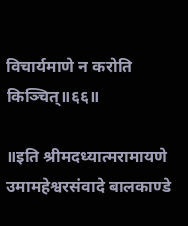विचार्यमाणे न करोति किञ्चित्॥६६॥

॥इति श्रीमदध्यात्मरामायणे उमामहेश्वरसंवादे बालकाण्डे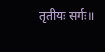तृतीयः सर्गः॥